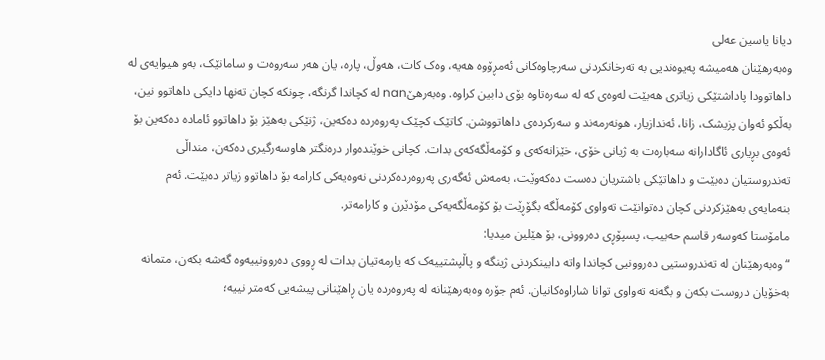دیانا یاسین عەلی
وەبەرهێنان هەمیشە پەیوەندیی بە تەرخانکردنی سەرچاوەکانی ئەمڕۆوە هەیە، وەک کات، هەوڵ، پارە، یان هەر سەروەت و سامانێک، بەو هیوایەی لە داهاتوودا پاداشتێکی زیاتری هەبێت لەوەی کە لە سەرەتاوە بۆی دابین کراوە. وەبەرهێnan لە کچاندا گرنگە، چونکە کچان تەنها دایکی داهاتوو نین، بەڵکو ئەوان پزیشک، زانا، ئەندازیار، هونەرمەند و سەرکردەی داهاتووشن. کاتێک کچێک پەروەردە دەکەین، ژنێکی بەهێز بۆ داهاتوو ئامادە دەکەین بۆ ئەوەی بڕیاری ئاگادارانە سەبارەت بە ژیانی خۆی، خێزانەکەی و کۆمەڵگەکەی بدات. کچانی خوێندەوار درەنگتر هاوسەرگیری دەکەن، منداڵی تەندروستیان دەبێت و داهاتێکی باشتریان دەست دەکەوێت، بەمەش ئەگەری پەروەردەکردنی نەوەیەکی کارامە بۆ داهاتوو زیاتر دەبێت. ئەم بنەمایەی بەهێزکردنی کچان دەتوانێت تەواوی کۆمەڵگە بگۆڕێت بۆ کۆمەڵگەیەکی مۆدێرن و کارامەتر.
مامۆستا کەوسەر قاسم حەبیب، پسپۆڕی دەروونی، بۆ هێلین میدیا:
“وەبەرهێنان لە تەندروستیی دەروونیی کچاندا واتە دابینکردنی ژینگە و پاڵپشتییەک کە یارمەتیان بدات لە ڕووی دەروونییەوە گەشە بکەن، متمانە بەخۆیان دروست بکەن و بگەنە تەواوی توانا شاراوەکانیان. ئەم جۆرە وەبەرهێنانە لە پەروەردە یان ڕاهێنانی پیشەیی کەمتر نییە؛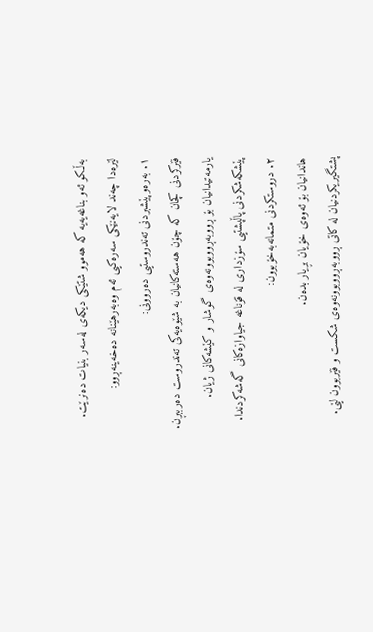بەڵکو ئەو بناغەیەیە کە هەموو شتێکی دیکەی لەسەر بنیات دەنرێت.
لێرەدا چەند لایەنێکی سەرەکیی ئەم وەبەرهێنانە دەخەینەڕوو:
١. بەرەوپێشبردنی تەندروستیی دەروونی:
فێرکردنی کچان کە چۆن هەستەکانیان بە شێوەیەکی تەندروست دەرببڕن.
یارمەتیدانیان بۆ ڕووبەڕووبوونەوەی گوشار و کێشەکانی ژیان.
پێشکەشکردنی پاڵپشتیی سۆزداری لە قۆناغە جیاوازەکانی گەشەکردندا.
٢. دروستکردنی متمانەبەخۆبوون:
هاندانیان بۆ ئەوەی خۆیان بڕیار بدەن.
پشتگیریکردنیان لە کاتی ڕووبەڕووبوونەوەی شکست و فێربوون لێی.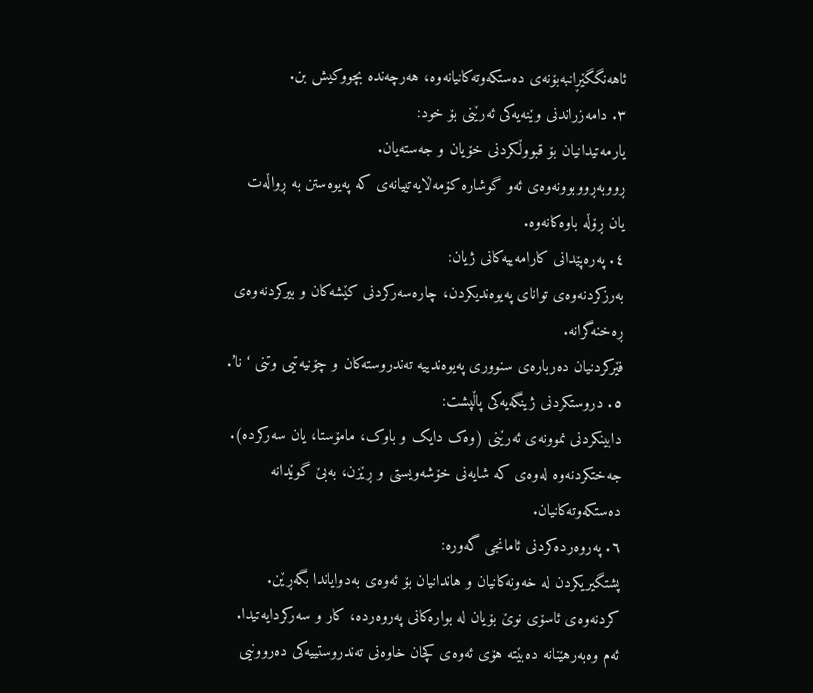ئاهەنگگێڕانبەبۆنەی دەستکەوتەکانیانەوە، هەرچەندە بچووکیش بن.
٣. دامەزراندنی وێنەیەکی ئەرێنی بۆ خود:
یارمەتیدانیان بۆ قبووڵکردنی خۆیان و جەستەیان.
ڕووبەڕووبوونەوەی ئەو گوشارە کۆمەڵایەتییانەی کە پەیوەستن بە ڕواڵەت یان ڕۆڵە باوەکانەوە.
٤. پەرەپێدانی کارامەییەکانی ژیان:
بەرزکردنەوەی توانای پەیوەندیکردن، چارەسەرکردنی کێشەکان و بیرکردنەوەی ڕەخنەگرانە.
فێرکردنیان دەربارەی سنووری پەیوەندییە تەندروستەکان و چۆنیەتیی وتنی ‘نا’.
٥. دروستکردنی ژینگەیەکی پاڵپشت:
دابینکردنی نموونەی ئەرێنی (وەک دایک و باوک، مامۆستا، یان سەرکردە).
جەختکردنەوە لەوەی کە شایەنی خۆشەویستی و ڕێزن، بەبێ گوێدانە دەستکەوتەکانیان.
٦. پەروەردەکردنی ئامانجی گەورە:
پشتگیریکردن لە خەونەکانیان و هاندانیان بۆ ئەوەی بەدوایاندا بگەڕێن.
کردنەوەی ئاسۆی نوێ بۆیان لە بوارەکانی پەروەردە، کار و سەرکردایەتیدا.
ئەم وەبەرهێنانە دەبێتە هۆی ئەوەی کچان خاوەنی تەندروستییەکی دەروونیی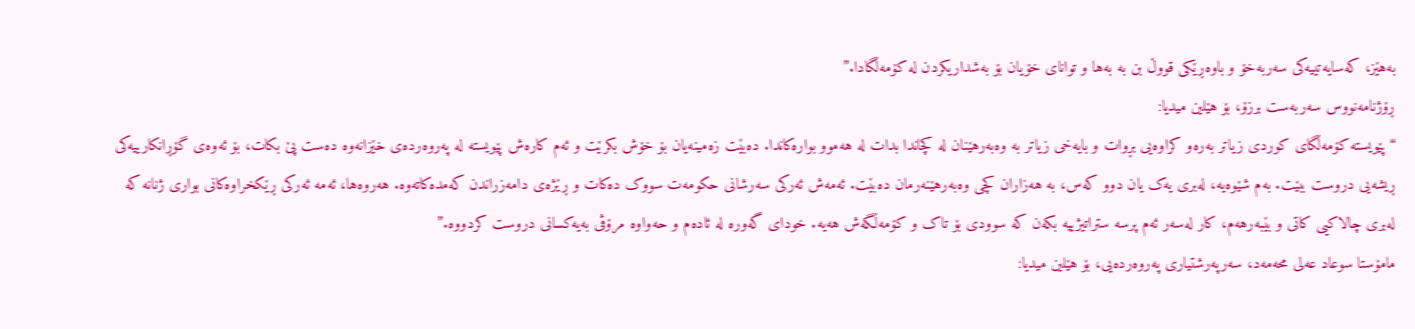بەهێز، کەسایەتییەکی سەربەخۆ و باوەڕێکی قووڵ بن بە بەها و توانای خۆیان بۆ بەشداریکردن لە کۆمەڵگادا.”
ڕۆژنامەنووس سەربەست برزۆ، بۆ هێلین میدیا:
“پێویستە کۆمەڵگای کوردی زیاتر بەرەو کراوەیی بڕوات و بایەخی زیاتر بە وەبەرهێنان لە کچاندا بدات لە هەموو بوارەکاندا. دەبێت زەمینەیان بۆ خۆش بکرێت و ئەم کارەش پێویستە لە پەروەردەی خێزانەوە دەست پێ بکات، بۆ ئەوەی گۆڕانکارییەکی ڕیشەیی دروست ببێت. بەم شێوەیە، لەبری یەک یان دوو کەس، بە هەزاران کچی وەبەرهێنەرمان دەبێت. ئەمەش ئەرکی سەرشانی حکومەت سووک دەکات و ڕێژەی دامەزراندن کەمدەکاتەوە. هەروەها، ئەمە ئەرکی ڕێکخراوەکانی بواری ژنانە کە لەبری چالاکیی کاتی و بێبەرهەم، کار لەسەر ئەم پرسە ستراتیژییە بکەن کە سوودی بۆ تاک و کۆمەڵگەش هەیە. خودای گەورە لە ئادەم و حەواوە مرۆڤی بەیەکسانی دروست کردووە.”
مامۆستا سوعاد عەلی محەمەد، سەرپەرشتیاری پەروەردەیی، بۆ هێلین میدیا: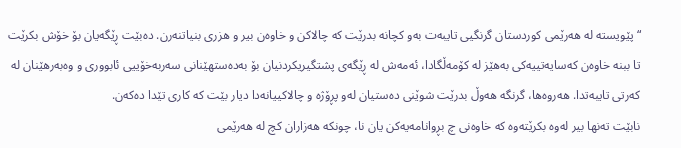“پێویستە لە هەرێمی کوردستان گرنگیی تایبەت بەو کچانە بدرێت کە چالاکن و خاوەن بیر و هزری بنیاتنەرن. دەبێت ڕێگەیان بۆ خۆش بکرێت تا ببنە خاوەن کەسایەتییەکی بەهێز لە کۆمەڵگادا، ئەمەش لە ڕێگەی پشتگیریکردنیان بۆ بەدەستهێنانی سەربەخۆییی ئابووری و وەبەرهێنان لە کەرتی تایبەتدا. هەروەها، گرنگە هەوڵ بدرێت شوێنی دەستیان لەو پڕۆژە و چالاکییانەدا دیار بێت کە کاری تێدا دەکەن.
نابێت تەنها بیر لەوە بکرێتەوە کە خاوەنی چ بڕوانامەیەکن یان نا، چونکە هەزاران کچ لە هەرێمی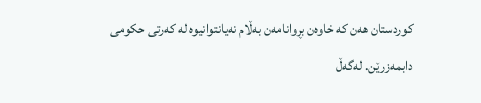کوردستان هەن کە خاوەن بڕوانامەن بەڵام نەیانتوانیوە لە کەرتی حکومی دابمەزرێن. لەگەڵ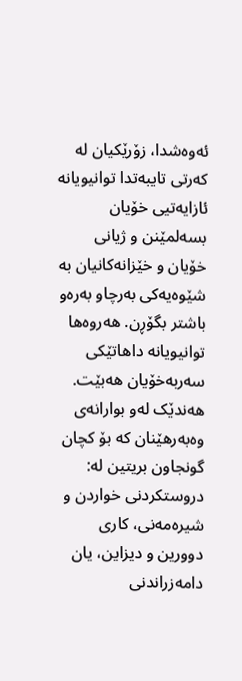ئەوەشدا، زۆرێکیان لە کەرتی تایبەتدا توانیویانە ئازایەتیی خۆیان بسەلمێنن و ژیانی خۆیان و خێزانەکانیان بە شێوەیەکی بەرچاو بەرەو باشتر بگۆڕن. هەروەها توانیویانە داهاتێکی سەربەخۆیان هەبێت.
هەندێک لەو بوارانەی وەبەرهێنان کە بۆ کچان گونجاون بریتین لە: دروستکردنی خواردن و شیرەمەنی، کاری دوورین و دیزاین، یان دامەزراندنی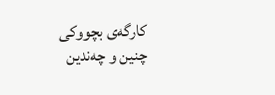کارگەی بچووکی چنین و چەندین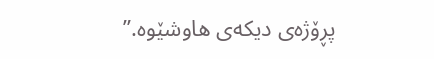پڕۆژەی دیکەی هاوشێوە.”